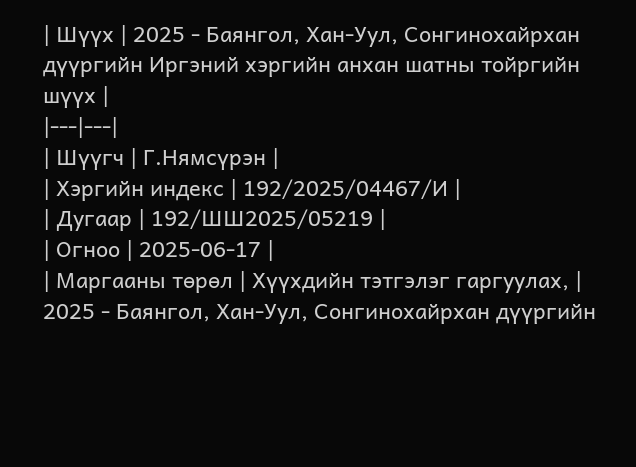| Шүүх | 2025 - Баянгол, Хан-Уул, Сонгинохайрхан дүүргийн Иргэний хэргийн анхан шатны тойргийн шүүх |
|---|---|
| Шүүгч | Г.Нямсүрэн |
| Хэргийн индекс | 192/2025/04467/И |
| Дугаар | 192/ШШ2025/05219 |
| Огноо | 2025-06-17 |
| Маргааны төрөл | Хүүхдийн тэтгэлэг гаргуулах, |
2025 - Баянгол, Хан-Уул, Сонгинохайрхан дүүргийн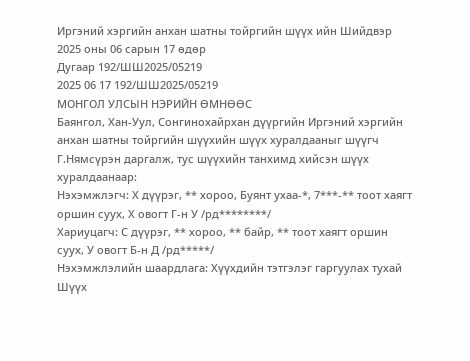Иргэний хэргийн анхан шатны тойргийн шүүх ийн Шийдвэр
2025 оны 06 сарын 17 өдөр
Дугаар 192/ШШ2025/05219
2025 06 17 192/ШШ2025/05219
МОНГОЛ УЛСЫН НЭРИЙН ӨМНӨӨС
Баянгол, Хан-Уул, Сонгинохайрхан дүүргийн Иргэний хэргийн анхан шатны тойргийн шүүхийн шүүх хуралдааныг шүүгч Г.Нямсүрэн даргалж, тус шүүхийн танхимд хийсэн шүүх хуралдаанаар:
Нэхэмжлэгч: Х дүүрэг, ** хороо, Буянт ухаа-*, 7***-** тоот хаягт оршин суух, Х овогт Г-н У /рд********/
Хариуцагч: С дүүрэг, ** хороо, ** байр, ** тоот хаягт оршин суух, У овогт Б-н Д /рд*****/
Нэхэмжлэлийн шаардлага: Хүүхдийн тэтгэлэг гаргуулах тухай
Шүүх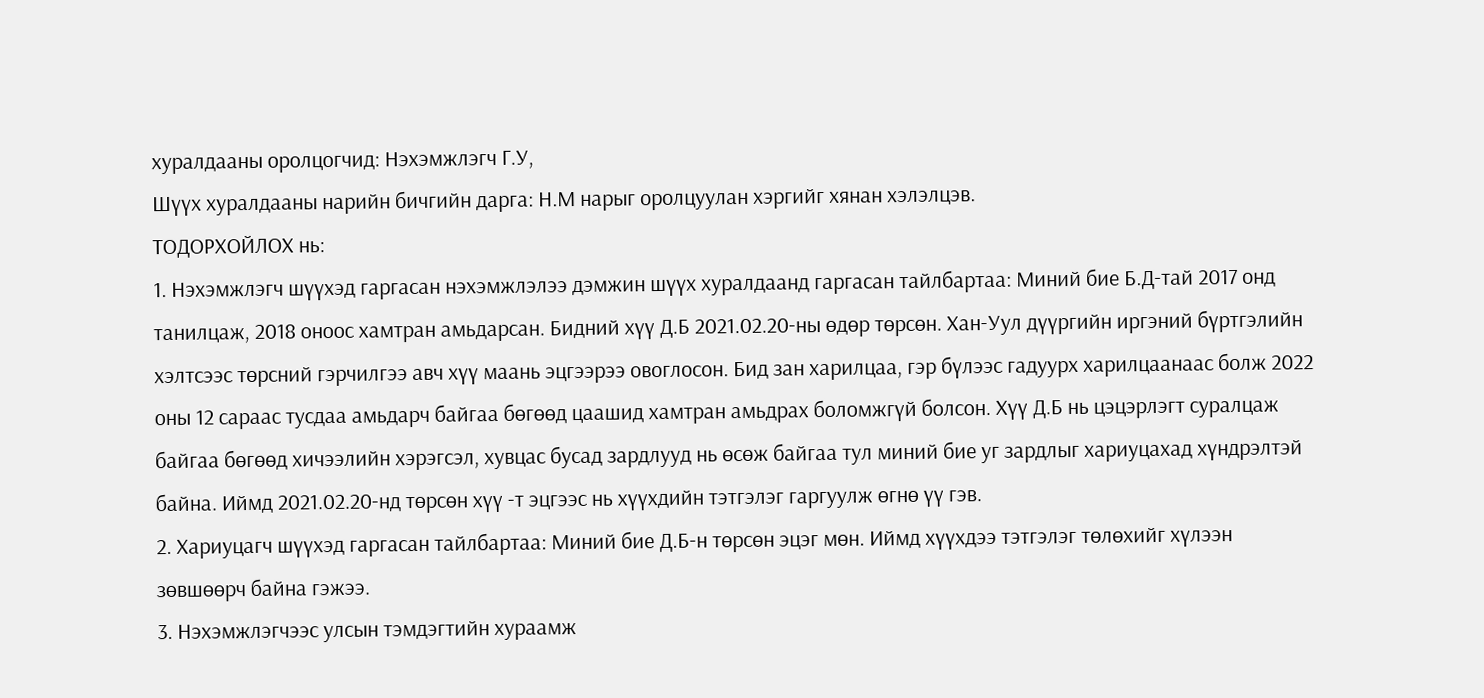хуралдааны оролцогчид: Нэхэмжлэгч Г.У,
Шүүх хуралдааны нарийн бичгийн дарга: Н.М нарыг оролцуулан хэргийг хянан хэлэлцэв.
ТОДОРХОЙЛОХ нь:
1. Нэхэмжлэгч шүүхэд гаргасан нэхэмжлэлээ дэмжин шүүх хуралдаанд гаргасан тайлбартаа: Миний бие Б.Д-тай 2017 онд танилцаж, 2018 оноос хамтран амьдарсан. Бидний хүү Д.Б 2021.02.20-ны өдөр төрсөн. Хан-Уул дүүргийн иргэний бүртгэлийн хэлтсээс төрсний гэрчилгээ авч хүү маань эцгээрээ овоглосон. Бид зан харилцаа, гэр бүлээс гадуурх харилцаанаас болж 2022 оны 12 сараас тусдаа амьдарч байгаа бөгөөд цаашид хамтран амьдрах боломжгүй болсон. Хүү Д.Б нь цэцэрлэгт суралцаж байгаа бөгөөд хичээлийн хэрэгсэл, хувцас бусад зардлууд нь өсөж байгаа тул миний бие уг зардлыг хариуцахад хүндрэлтэй байна. Иймд 2021.02.20-нд төрсөн хүү -т эцгээс нь хүүхдийн тэтгэлэг гаргуулж өгнө үү гэв.
2. Хариуцагч шүүхэд гаргасан тайлбартаа: Миний бие Д.Б-н төрсөн эцэг мөн. Иймд хүүхдээ тэтгэлэг төлөхийг хүлээн зөвшөөрч байна гэжээ.
3. Нэхэмжлэгчээс улсын тэмдэгтийн хураамж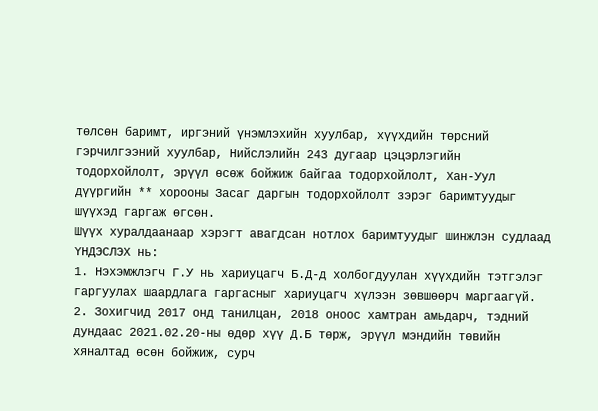төлсөн баримт, иргэний үнэмлэхийн хуулбар, хүүхдийн төрсний гэрчилгээний хуулбар, Нийслэлийн 243 дугаар цэцэрлэгийн тодорхойлолт, эрүүл өсөж бойжиж байгаа тодорхойлолт, Хан-Уул дүүргийн ** хорооны Засаг даргын тодорхойлолт зэрэг баримтуудыг шүүхэд гаргаж өгсөн.
Шүүх хуралдаанаар хэрэгт авагдсан нотлох баримтуудыг шинжлэн судлаад
ҮНДЭСЛЭХ нь:
1. Нэхэмжлэгч Г.У нь хариуцагч Б.Д-д холбогдуулан хүүхдийн тэтгэлэг гаргуулах шаардлага гаргасныг хариуцагч хүлээн зөвшөөрч маргаагүй.
2. Зохигчид 2017 онд танилцан, 2018 оноос хамтран амьдарч, тэдний дундаас 2021.02.20-ны өдөр хүү Д.Б төрж, эрүүл мэндийн төвийн хяналтад өсөн бойжиж, сурч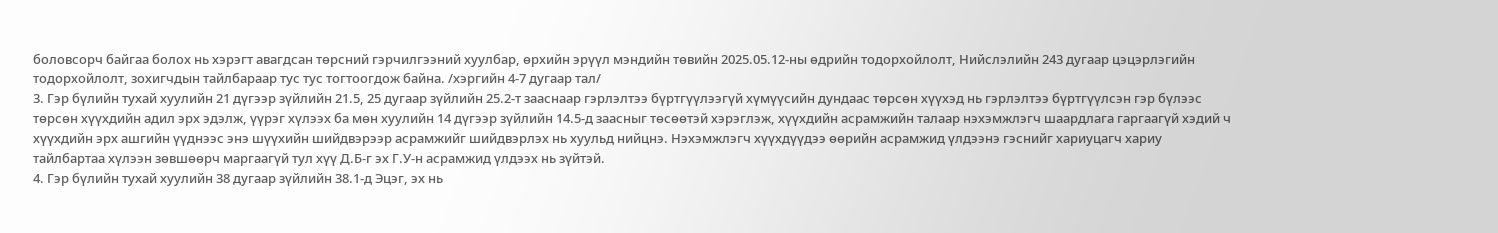боловсорч байгаа болох нь хэрэгт авагдсан төрсний гэрчилгээний хуулбар, өрхийн эрүүл мэндийн төвийн 2025.05.12-ны өдрийн тодорхойлолт, Нийслэлийн 243 дугаар цэцэрлэгийн тодорхойлолт, зохигчдын тайлбараар тус тус тогтоогдож байна. /хэргийн 4-7 дугаар тал/
3. Гэр бүлийн тухай хуулийн 21 дүгээр зүйлийн 21.5, 25 дугаар зүйлийн 25.2-т зааснаар гэрлэлтээ бүртгүүлээгүй хүмүүсийн дундаас төрсөн хүүхэд нь гэрлэлтээ бүртгүүлсэн гэр бүлээс төрсөн хүүхдийн адил эрх эдэлж, үүрэг хүлээх ба мөн хуулийн 14 дүгээр зүйлийн 14.5-д заасныг төсөөтэй хэрэглэж, хүүхдийн асрамжийн талаар нэхэмжлэгч шаардлага гаргаагүй хэдий ч хүүхдийн эрх ашгийн үүднээс энэ шүүхийн шийдвэрээр асрамжийг шийдвэрлэх нь хуульд нийцнэ. Нэхэмжлэгч хүүхдүүдээ өөрийн асрамжид үлдээнэ гэснийг хариуцагч хариу тайлбартаа хүлээн зөвшөөрч маргаагүй тул хүү Д.Б-г эх Г.У-н асрамжид үлдээх нь зүйтэй.
4. Гэр бүлийн тухай хуулийн 38 дугаар зүйлийн 38.1-д Эцэг, эх нь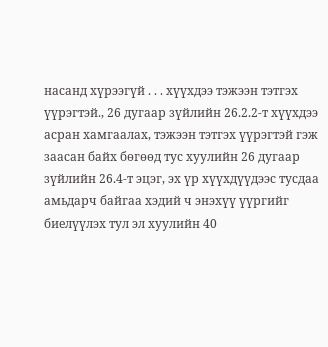насанд хүрээгүй . . . хүүхдээ тэжээн тэтгэх үүрэгтэй., 26 дугаар зүйлийн 26.2.2-т хүүхдээ асран хамгаалах, тэжээн тэтгэх үүрэгтэй гэж заасан байх бөгөөд тус хуулийн 26 дугаар зүйлийн 26.4-т эцэг, эх үр хүүхдүүдээс тусдаа амьдарч байгаа хэдий ч энэхүү үүргийг биелүүлэх тул эл хуулийн 40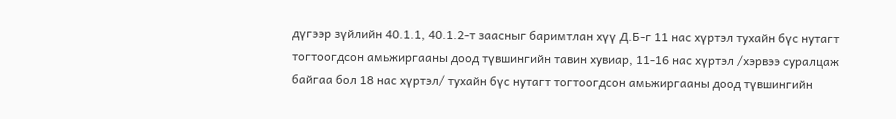дүгээр зүйлийн 40.1.1, 40.1.2-т заасныг баримтлан хүү Д.Б-г 11 нас хүртэл тухайн бүс нутагт тогтоогдсон амьжиргааны доод түвшингийн тавин хувиар, 11-16 нас хүртэл /хэрвээ суралцаж байгаа бол 18 нас хүртэл/ тухайн бүс нутагт тогтоогдсон амьжиргааны доод түвшингийн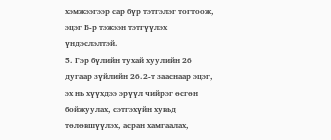хэмжээгээр сар бүр тэтгэлэг тогтоож, эцэг Б-р тэжээн тэтгүүлэх үндэслэлтэй.
5. Гэр бүлийн тухай хуулийн 26 дугаар зүйлийн 26.2-т зааснаар эцэг, эх нь хүүхдээ эрүүл чийрэг өсгөн бойжуулах, сэтгэхүйн хувьд төлөвшүүлэх, асран хамгаалах,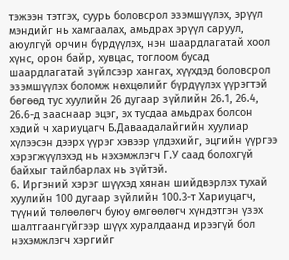тэжээн тэтгэх, суурь боловсрол эзэмшүүлэх, эрүүл мэндийг нь хамгаалах, амьдрах эрүүл саруул, аюулгүй орчин бүрдүүлэх, нэн шаардлагатай хоол хүнс, орон байр, хувцас, тоглоом бусад шаардлагатай зүйлсээр хангах, хүүхдэд боловсрол эзэмшүүлэх боломж нөхцөлийг бүрдүүлэх үүрэгтэй бөгөөд тус хуулийн 26 дугаар зүйлийн 26.1, 26.4, 26.6-д зааснаар эцэг, эх тусдаа амьдрах болсон хэдий ч хариуцагч Б.Даваадалайгийн хуулиар хүлээсэн дээрх үүрэг хэвээр үлдэхийг, эцгийн үүргээ хэрэгжүүлэхэд нь нэхэмжлэгч Г.У саад болохгүй байхыг тайлбарлах нь зүйтэй.
6. Иргэний хэрэг шүүхэд хянан шийдвэрлэх тухай хуулийн 100 дугаар зүйлийн 100.3-т Хариуцагч, түүний төлөөлөгч буюу өмгөөлөгч хүндэтгэн үзэх шалтгаангүйгээр шүүх хуралдаанд ирээгүй бол нэхэмжлэгч хэргийг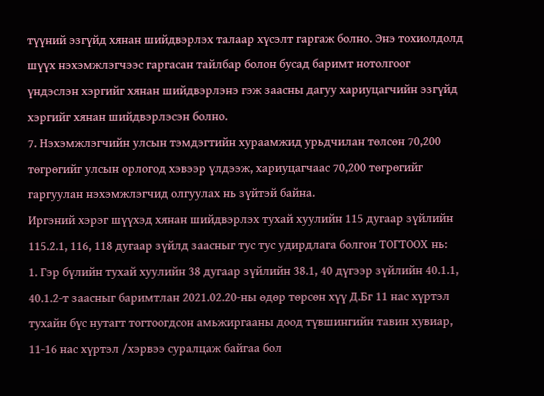түүний эзгүйд хянан шийдвэрлэх талаар хүсэлт гаргаж болно. Энэ тохиолдолд шүүх нэхэмжлэгчээс гаргасан тайлбар болон бусад баримт нотолгоог үндэслэн хэргийг хянан шийдвэрлэнэ гэж заасны дагуу хариуцагчийн эзгүйд хэргийг хянан шийдвэрлэсэн болно.
7. Нэхэмжлэгчийн улсын тэмдэгтийн хураамжид урьдчилан төлсөн 70,200 төгрөгийг улсын орлогод хэвээр үлдээж, хариуцагчаас 70,200 төгрөгийг гаргуулан нэхэмжлэгчид олгуулах нь зүйтэй байна.
Иргэний хэрэг шүүхэд хянан шийдвэрлэх тухай хуулийн 115 дугаар зүйлийн 115.2.1, 116, 118 дугаар зүйлд заасныг тус тус удирдлага болгон ТОГТООХ нь:
1. Гэр бүлийн тухай хуулийн 38 дугаар зүйлийн 38.1, 40 дүгээр зүйлийн 40.1.1, 40.1.2-т заасныг баримтлан 2021.02.20-ны өдөр төрсөн хүү Д.Бг 11 нас хүртэл тухайн бүс нутагт тогтоогдсон амьжиргааны доод түвшингийн тавин хувиар, 11-16 нас хүртэл /хэрвээ суралцаж байгаа бол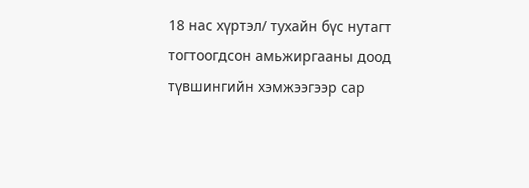18 нас хүртэл/ тухайн бүс нутагт тогтоогдсон амьжиргааны доод түвшингийн хэмжээгээр сар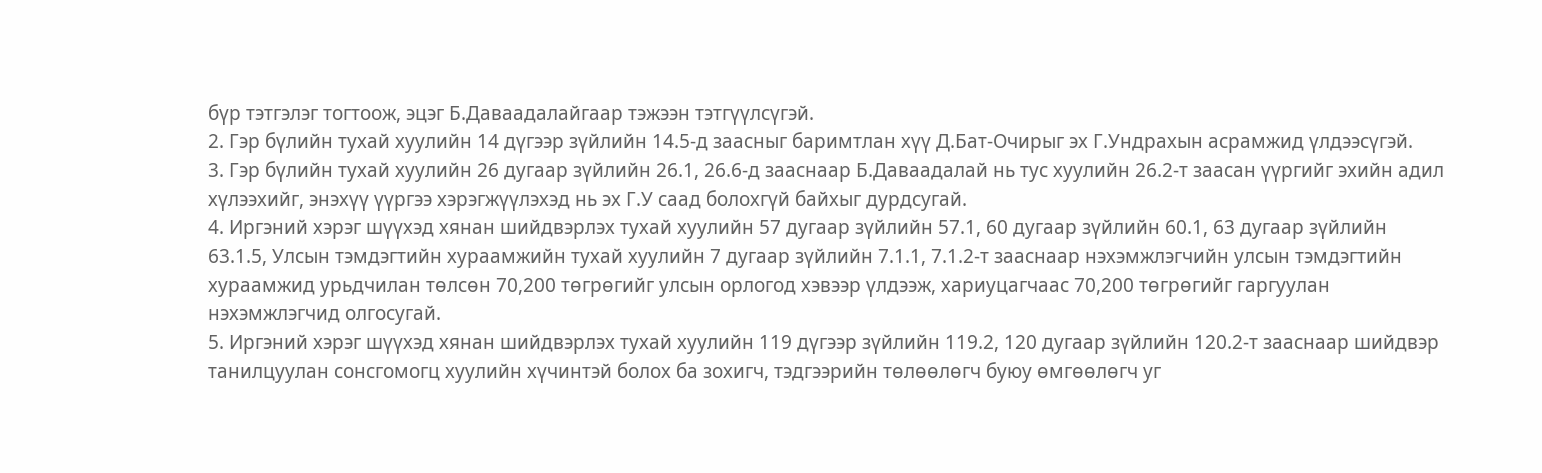бүр тэтгэлэг тогтоож, эцэг Б.Даваадалайгаар тэжээн тэтгүүлсүгэй.
2. Гэр бүлийн тухай хуулийн 14 дүгээр зүйлийн 14.5-д заасныг баримтлан хүү Д.Бат-Очирыг эх Г.Ундрахын асрамжид үлдээсүгэй.
3. Гэр бүлийн тухай хуулийн 26 дугаар зүйлийн 26.1, 26.6-д зааснаар Б.Даваадалай нь тус хуулийн 26.2-т заасан үүргийг эхийн адил хүлээхийг, энэхүү үүргээ хэрэгжүүлэхэд нь эх Г.У саад болохгүй байхыг дурдсугай.
4. Иргэний хэрэг шүүхэд хянан шийдвэрлэх тухай хуулийн 57 дугаар зүйлийн 57.1, 60 дугаар зүйлийн 60.1, 63 дугаар зүйлийн 63.1.5, Улсын тэмдэгтийн хураамжийн тухай хуулийн 7 дугаар зүйлийн 7.1.1, 7.1.2-т зааснаар нэхэмжлэгчийн улсын тэмдэгтийн хураамжид урьдчилан төлсөн 70,200 төгрөгийг улсын орлогод хэвээр үлдээж, хариуцагчаас 70,200 төгрөгийг гаргуулан нэхэмжлэгчид олгосугай.
5. Иргэний хэрэг шүүхэд хянан шийдвэрлэх тухай хуулийн 119 дүгээр зүйлийн 119.2, 120 дугаар зүйлийн 120.2-т зааснаар шийдвэр танилцуулан сонсгомогц хуулийн хүчинтэй болох ба зохигч, тэдгээрийн төлөөлөгч буюу өмгөөлөгч уг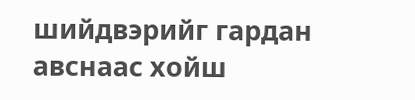шийдвэрийг гардан авснаас хойш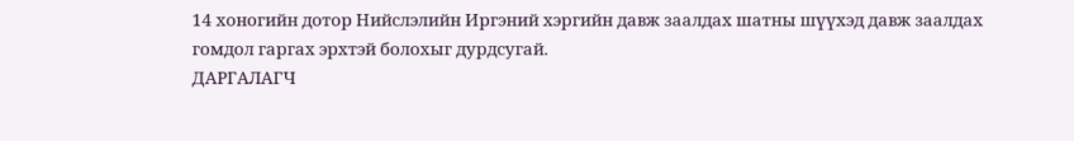14 хоногийн дотор Нийслэлийн Иргэний хэргийн давж заалдах шатны шүүхэд давж заалдах гомдол гаргах эрхтэй болохыг дурдсугай.
ДАРГАЛАГЧ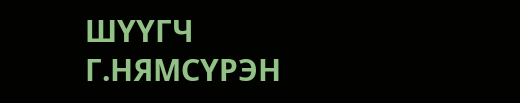ШҮҮГЧ Г.НЯМСҮРЭН